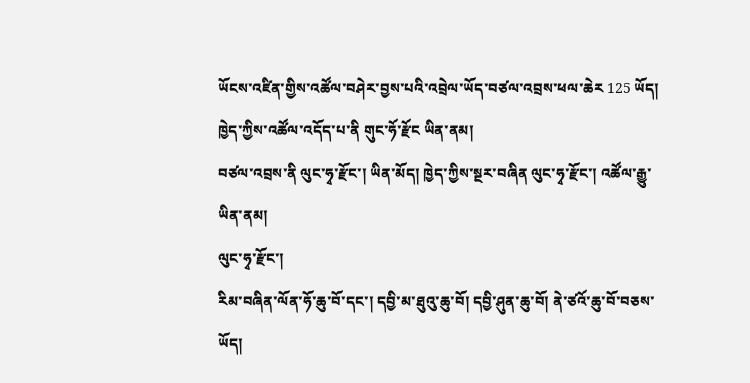ཡོངས་འཛིན་གྱིས་འཚོལ་བཤེར་བྱས་པའི་འབྲེལ་ཡོད་བཙལ་འབྲས་ཕལ་ཆེར 125 ཡོད།
ཁྱེད་ཀྱིས་འཚོལ་འདོད་པ་ནི གུང་ཧོ་རྫོང ཡིན་ནམ།
བཙལ་འབྲས་ནི ལུང་ཧྭ་རྫོང་། ཡིན་མོད། ཁྱེད་ཀྱིས་སྔར་བཞིན ལུང་ཧྭ་རྫོང་། འཚོལ་རྒྱུ་ཡིན་ནམ།
ལུང་ཧྭ་རྫོང་།
རིམ་བཞིན་ལོན་ཧོ་ཆུ་བོ་དང་། དབྱི་མ་ཐུའུ་ཆུ་བོ། དབྱི་ཤུན་ཆུ་བོ། ནེ་ཙའོ་ཆུ་བོ་བཅས་ཡོད།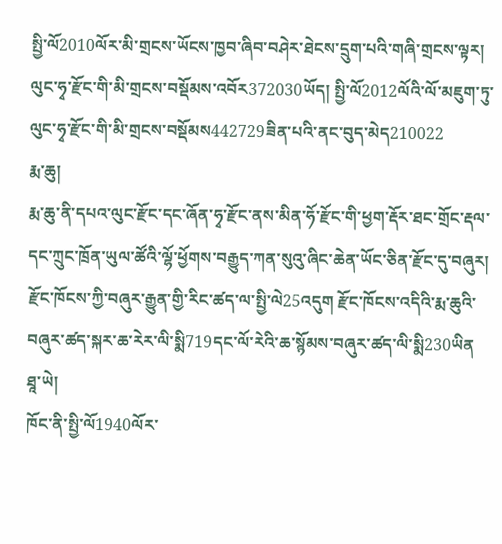སྤྱི་ལོ2010ལོར་མི་གྲངས་ཡོངས་ཁྱབ་ཞིབ་བཤེར་ཐེངས་དྲུག་པའི་གཞི་གྲངས་ལྟར། ལུང་ཧྭ་རྫོང་གི་མི་གྲངས་བསྡོམས་འབོར372030ཡོད། སྤྱི་ལོ2012ལོའི་ལོ་མཇུག་ཏུ་ལུང་ཧྭ་རྫོང་གི་མི་གྲངས་བསྡོམས442729ཟིན་པའི་ནང་བུད་མེད210022
རྨ་ཆུ།
རྨ་ཆུ་ནི་དཔའ་ལུང་རྫོང་དང་ཞོན་ཧྭ་རྫོང་ནས་མིན་ཧོ་རྫོང་གི་ཕྱག་རྡོར་ཐང་གྲོང་རྡལ་དང་ཀྲུང་ཁྲོན་ཡུལ་ཚོའི་ལྷོ་ཕྱོགས་བརྒྱུད་ཀན་སུའུ་ཞིང་ཆེན་ཡོང་ཅིན་རྫོང་དུ་བཞུར། རྫོང་ཁོངས་ཀྱི་བཞུར་རྒྱུན་གྱི་རིང་ཚད་ལ་སྤྱི་ལེ25འདུག རྫོང་ཁོངས་འདིའི་རྨ་ཆུའི་བཞུར་ཚད་སྐར་ཆ་རེར་ལི་སྨི719དང་ལོ་རེའི་ཆ་སྙོམས་བཞུར་ཚད་ལི་སྨི230ཡིན
ཐཱ་ཡེ།
ཁོང་ནི་སྤྱི་ལོ1940ལོར་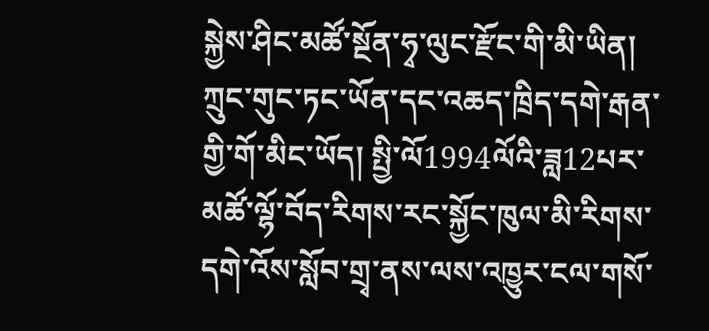སྐྱེས་ཤིང་མཚོ་སྔོན་ཧྭ་ལུང་རྫོང་གི་མི་ཡིན། ཀྲུང་གུང་ཏང་ཡོན་དང་འཆད་ཁྲིད་དགེ་རྒན་གྱི་གོ་མིང་ཡོད། སྤྱི་ལོ1994ལོའི་ཟླ12པར་མཚོ་ལྷོ་བོད་རིགས་རང་སྐྱོང་ཁུལ་མི་རིགས་དགེ་འོས་སློབ་གྲྭ་ནས་ལས་འཁྱུར་ངལ་གསོ་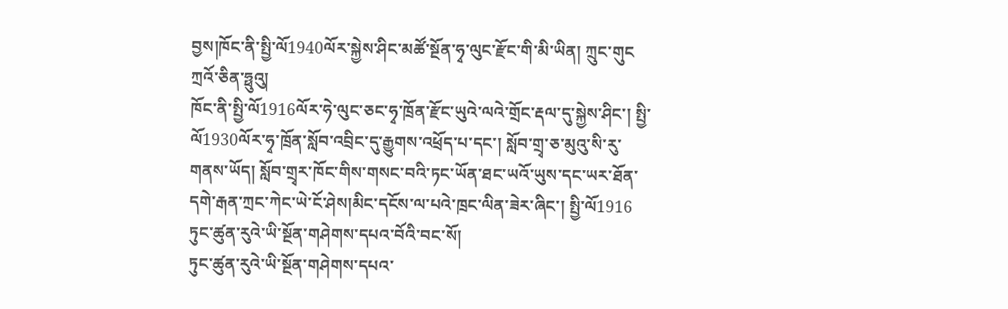བྱས།ཁོང་ནི་སྤྱི་ལོ1940ལོར་སྐྱེས་ཤིང་མཚོ་སྔོན་ཧྭ་ལུང་རྫོང་གི་མི་ཡིན། ཀྲུང་གུང
ཀྲའོ་ཅིན་ཧྥུའུ།
ཁོང་ནི་སྤྱི་ལོ1916ལོར་ཧེ་ལུང་ཅང་ཧྭ་ཁྲོན་རྫོང་ཡུའེ་ལའེ་གྲོང་རྡལ་དུ་སྐྱེས་ཤིང་། སྤྱི་ལོ1930ལོར་ཧྭ་ཁྲོན་སློབ་འབྲིང་དུ་རྒྱུགས་འཕྲོད་པ་དང་། སློབ་གྲྭ་ཅ་མུའུ་སི་རུ་གནས་ཡོད། སློབ་གྲྭར་ཁོང་གིས་གསང་བའི་ཏང་ཡོན་ཐང་ཡའོ་ཡུས་དང་ཡར་ཐོན་དགེ་རྒན་ཀྲང་ཀེང་ཡེ་ངོ་ཤེས།མིང་དངོས་ལ་པའེ་ཁྲང་ལིན་ཟེར་ཞིང་། སྤྱི་ལོ1916
ཏུང་ཚུན་རུའེ་ཡི་སྔོན་གཤེགས་དཔའ་བོའི་བང་སོ།
ཏུང་ཚུན་རུའེ་ཡི་སྔོན་གཤེགས་དཔའ་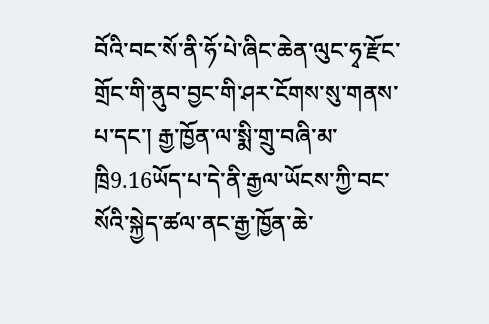བོའི་བང་སོ་ནི་ཧོ་པེ་ཞིང་ཆེན་ལུང་ཧྭ་རྫོང་གྲོང་གི་ནུབ་བྱང་གི་ཤར་ངོགས་སུ་གནས་པ་དང་། རྒྱ་ཁྱོན་ལ་སྨི་གྲུ་བཞི་མ་ཁྲི9.16ཡོད་པ་དེ་ནི་རྒྱལ་ཡོངས་ཀྱི་བང་སོའི་སྐྱེད་ཚལ་ནང་རྒྱ་ཁྱོན་ཆེ་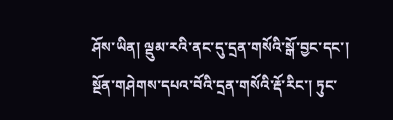ཤོས་ཡིན། ལྡུམ་རའི་ནང་དུ་དྲན་གསོའི་སྒོ་བྱང་དང་། སྔོན་གཤེགས་དཔའ་བོའི་དྲན་གསོའི་རྡོ་རིང་། ཏུང་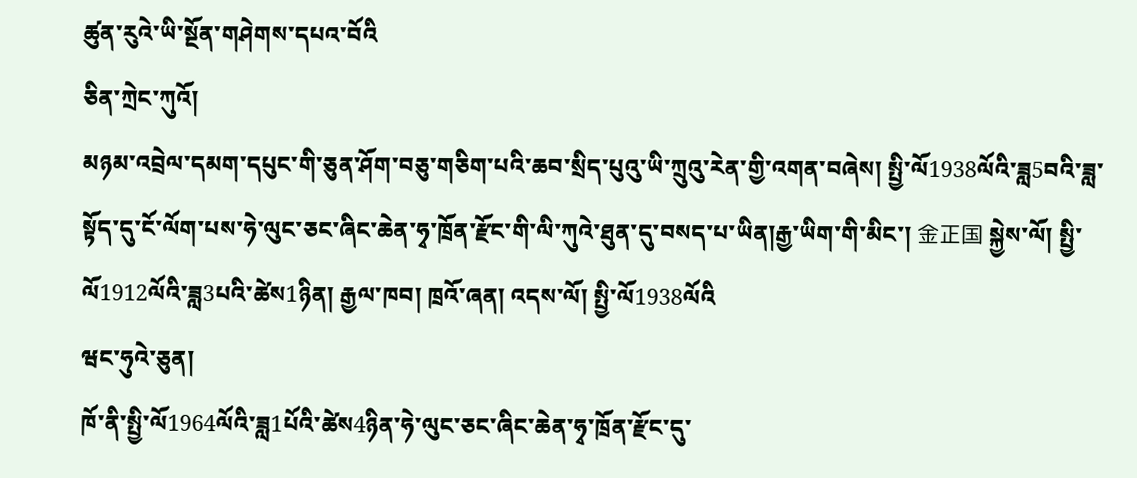ཚུན་རུའེ་ཡི་སྔོན་གཤེགས་དཔའ་བོའི
ཅིན་ཀྲེང་ཀུའོ།
མཉམ་འབྲེལ་དམག་དཔུང་གི་ཅུན་ཤོག་བཅུ་གཅིག་པའི་ཆབ་སྲིད་པུའུ་ཡི་ཀྲུའུ་རེན་གྱི་འགན་བཞེས། སྤྱི་ལོ1938ལོའི་ཟླ5བའི་ཟླ་སྟོད་དུ་ངོ་ལོག་པས་ཧེ་ལུང་ཅང་ཞིང་ཆེན་ཧྭ་ཁྲོན་རྫོང་གི་ལི་ཀུའེ་ཐུན་དུ་བསད་པ་ཡིན།རྒྱ་ཡིག་གི་མིང་། 金正国 སྐྱེས་ལོ། སྤྱི་ལོ1912ལོའི་ཟླ3པའི་ཚེས1ཉིན། རྒྱལ་ཁབ། ཁྲའོ་ཞན། འདས་ལོ། སྤྱི་ལོ1938ལོའི
ཝང་ཧུའེ་ཅུན།
ཁོ་ནི་སྤྱི་ལོ1964ལོའི་ཟླ1པོའི་ཚེས4ཉིན་ཧེ་ལུང་ཅང་ཞིང་ཆེན་ཧྭ་ཁྲོན་རྫོང་དུ་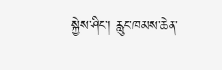སྐྱེས་ཤིང་། རླུང་ཁམས་ཆེན་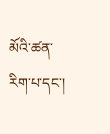མོའི་ཚན་རིག་པ་དང་།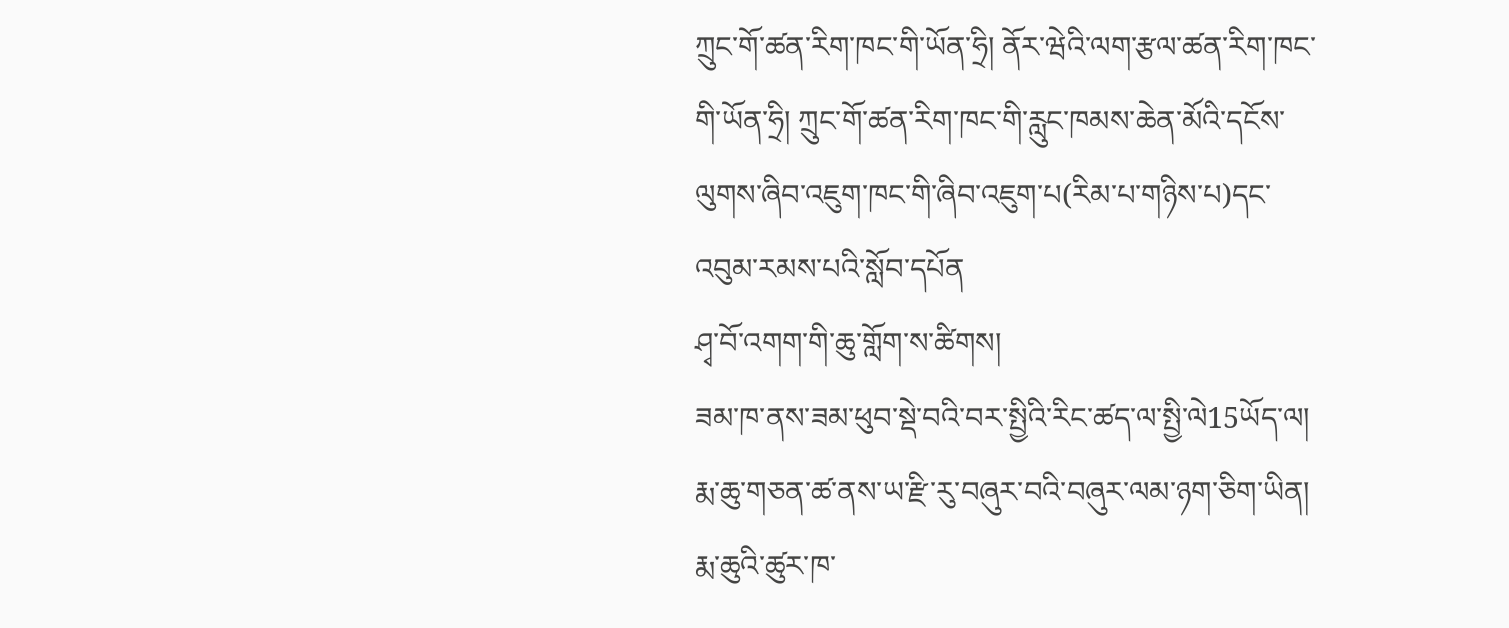ཀྲུང་གོ་ཚན་རིག་ཁང་གི་ཡོན་ཧྲི། ནོར་ཝེའི་ལག་རྩལ་ཚན་རིག་ཁང་གི་ཡོན་ཧྲི། ཀྲུང་གོ་ཚན་རིག་ཁང་གི་རླུང་ཁམས་ཆེན་མོའི་དངོས་ལུགས་ཞིབ་འཇུག་ཁང་གི་ཞིབ་འཇུག་པ(རིམ་པ་གཉིས་པ)དང་འབུམ་རམས་པའི་སློབ་དཔོན
ཤྭ་བོ་འགག་གི་ཆུ་གློག་ས་ཚིགས།
ཟམ་ཁ་ནས་ཟམ་ཕུབ་སྡེ་བའི་བར་སྤྱིའི་རིང་ཚད་ལ་སྤྱི་ལེ15ཡོད་ལ། རྨ་ཆུ་གཅན་ཚ་ནས་ཡ་རྫི་རུ་བཞུར་བའི་བཞུར་ལམ་ཉག་ཅིག་ཡིན། རྨ་ཆུའི་ཚུར་ཁ་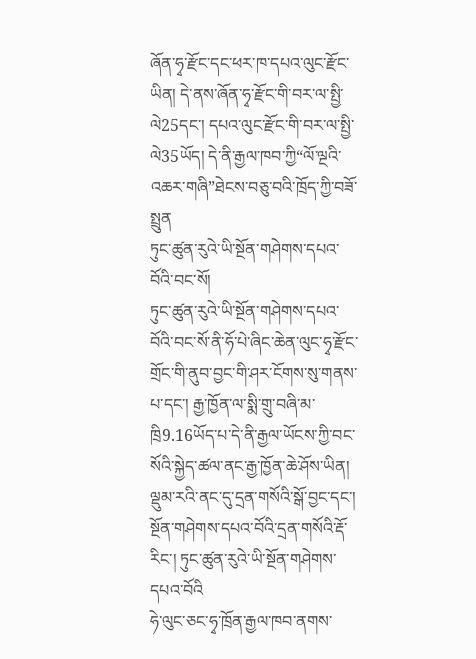ཞོན་ཧྭ་རྫོང་དང་ཕར་ཁ་དཔའ་ལུང་རྫོང་ཡིན། དེ་ནས་ཞོན་ཧྭ་རྫོང་གི་བར་ལ་སྤྱི་ལེ25དང་། དཔའ་ལུང་རྫོང་གི་བར་ལ་སྤྱི་ལེ35ཡོད། དེ་ནི་རྒྱལ་ཁབ་ཀྱི“ལོ་ལྔའི་འཆར་གཞི”ཐེངས་བཅུ་བའི་ཁྲོད་ཀྱི་བཟོ་སྤྲུན
ཏུང་ཚུན་རུའེ་ཡི་སྔོན་གཤེགས་དཔའ་བོའི་བང་སོ།
ཏུང་ཚུན་རུའེ་ཡི་སྔོན་གཤེགས་དཔའ་བོའི་བང་སོ་ནི་ཧོ་པེ་ཞིང་ཆེན་ལུང་ཧྭ་རྫོང་གྲོང་གི་ནུབ་བྱང་གི་ཤར་ངོགས་སུ་གནས་པ་དང་། རྒྱ་ཁྱོན་ལ་སྨི་གྲུ་བཞི་མ་ཁྲི9.16ཡོད་པ་དེ་ནི་རྒྱལ་ཡོངས་ཀྱི་བང་སོའི་སྐྱེད་ཚལ་ནང་རྒྱ་ཁྱོན་ཆེ་ཤོས་ཡིན། ལྡུམ་རའི་ནང་དུ་དྲན་གསོའི་སྒོ་བྱང་དང་། སྔོན་གཤེགས་དཔའ་བོའི་དྲན་གསོའི་རྡོ་རིང་། ཏུང་ཚུན་རུའེ་ཡི་སྔོན་གཤེགས་དཔའ་བོའི
ཧེ་ལུང་ཅང་ཧྭ་ཁྲོན་རྒྱལ་ཁབ་ནགས་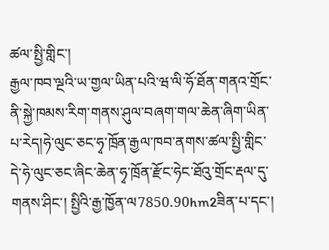ཚལ་སྤྱི་གླིང་།
རྒྱལ་ཁབ་ལྔའི་ཡ་གྱལ་ཡིན་པའི་ཝ་ལི་ཧོ་ཐོན་གནའ་གྲོང་ནི་སྐྱེ་ཁམས་རིག་གནས་ཤུལ་བཞག་གལ་ཆེན་ཞིག་ཡིན་པ་རེད།ཧེ་ལུང་ཅང་ཧྭ་ཁྲོན་རྒྱལ་ཁབ་ནགས་ཚལ་སྤྱི་གླིང་དེ་ཧེ་ལུང་ཅང་ཞིང་ཆེན་ཧྭ་ཁྲོན་རྫོང་ཧེང་ཐོའུ་གྲོང་རྡལ་དུ་གནས་ཤིང་། སྤྱིའི་རྒྱ་ཁྱོན་ལ7850.90hm2ཟིན་པ་དང་།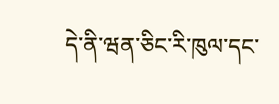དེ་ནི་ཝན་ཅིང་རི་ཁུལ་དང་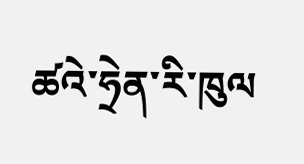ཚའེ་ཧྲེན་རི་ཁུལ